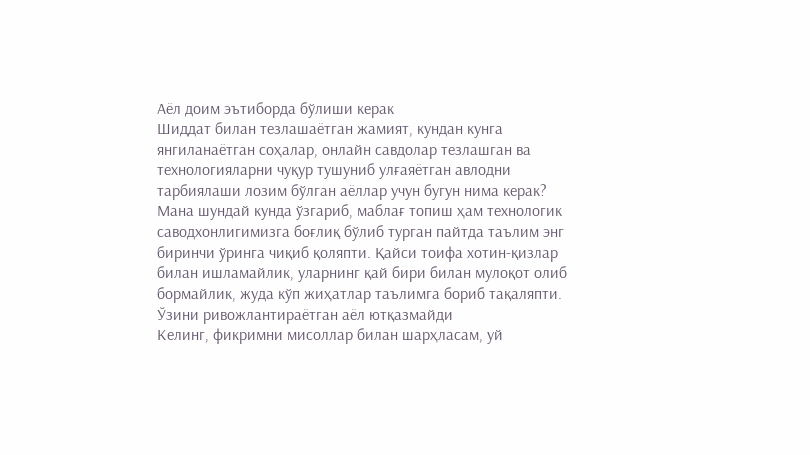Аёл доим эътиборда бўлиши керак
Шиддат билан тезлашаётган жамият, кундан кунга янгиланаётган соҳалар, онлайн савдолар тезлашган ва технологияларни чуқур тушуниб улғаяётган авлодни тарбиялаши лозим бўлган аёллар учун бугун нима керак? Мана шундай кунда ўзгариб, маблағ топиш ҳам технологик саводхонлигимизга боғлиқ бўлиб турган пайтда таълим энг биринчи ўринга чиқиб қоляпти. Қайси тоифа хотин-қизлар билан ишламайлик, уларнинг қай бири билан мулоқот олиб бормайлик, жуда кўп жиҳатлар таълимга бориб тақаляпти.
Ўзини ривожлантираётган аёл ютқазмайди
Келинг, фикримни мисоллар билан шарҳласам, уй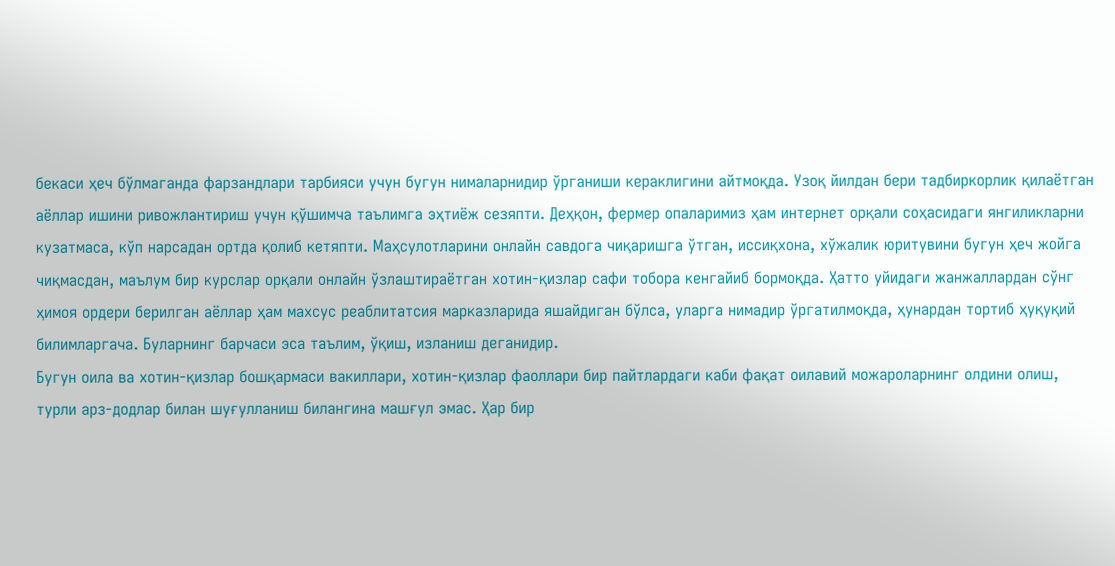бекаси ҳеч бўлмаганда фарзандлари тарбияси учун бугун нималарнидир ўрганиши кераклигини айтмоқда. Узоқ йилдан бери тадбиркорлик қилаётган аёллар ишини ривожлантириш учун қўшимча таълимга эҳтиёж сезяпти. Деҳқон, фермер опаларимиз ҳам интернет орқали соҳасидаги янгиликларни кузатмаса, кўп нарсадан ортда қолиб кетяпти. Маҳсулотларини онлайн савдога чиқаришга ўтган, иссиқхона, хўжалик юритувини бугун ҳеч жойга чиқмасдан, маълум бир курслар орқали онлайн ўзлаштираётган хотин-қизлар сафи тобора кенгайиб бормоқда. Ҳатто уйидаги жанжаллардан сўнг ҳимоя ордери берилган аёллар ҳам махсус реаблитатсия марказларида яшайдиган бўлса, уларга нимадир ўргатилмоқда, ҳунардан тортиб ҳуқуқий билимларгача. Буларнинг барчаси эса таълим, ўқиш, изланиш деганидир.
Бугун оила ва хотин-қизлар бошқармаси вакиллари, хотин-қизлар фаоллари бир пайтлардаги каби фақат оилавий можароларнинг олдини олиш, турли арз-додлар билан шуғулланиш билангина машғул эмас. Ҳар бир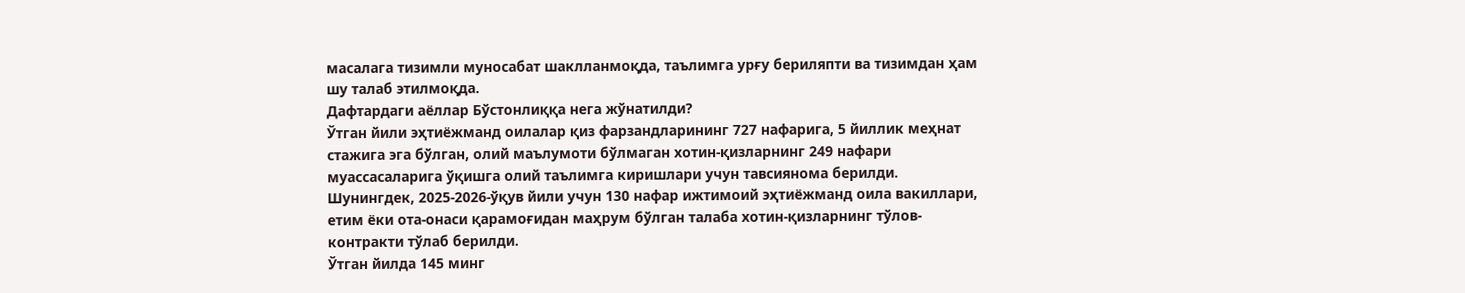масалага тизимли муносабат шаклланмоқда, таълимга урғу бериляпти ва тизимдан ҳам шу талаб этилмоқда.
Дафтардаги аёллар Бўстонлиққа нега жўнатилди?
Ўтган йили эҳтиёжманд оилалар қиз фарзандларининг 727 нафарига, 5 йиллик меҳнат стажига эга бўлган, олий маълумоти бўлмаган хотин-қизларнинг 249 нафари муассасаларига ўқишга олий таълимга киришлари учун тавсиянома берилди.
Шунингдек, 2025-2026-ўқув йили учун 130 нафар ижтимоий эҳтиёжманд оила вакиллари, етим ёки ота-онаси қарамоғидан маҳрум бўлган талаба хотин-қизларнинг тўлов-контракти тўлаб берилди.
Ўтган йилда 145 минг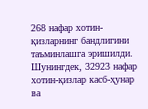268 нафар хотин-қизларнинг бандлигини таъминлашга эришилди.
Шунингдек, 32923 нафар хотин-қизлар касб-ҳунар ва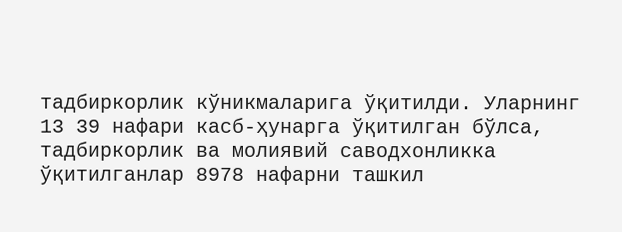тадбиркорлик кўникмаларига ўқитилди. Уларнинг 13 39 нафари касб-ҳунарга ўқитилган бўлса, тадбиркорлик ва молиявий саводхонликка ўқитилганлар 8978 нафарни ташкил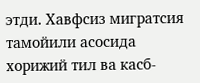этди. Хавфсиз мигратсия тамойили асосида хорижий тил ва касб-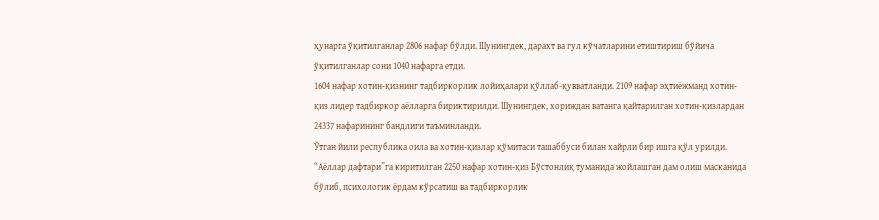ҳунарга ўқитилганлар 2806 нафар бўлди. Шунингдек, дарахт ва гул кўчатларини етиштириш бўйича ўқитилганлар сони 1040 нафарга етди.
1604 нафар хотин-қизнинг тадбиркорлик лойиҳалари қўллаб-қувватланди. 2109 нафар эҳтиёжманд хотин-қиз лидер тадбиркор аёлларга бириктирилди. Шунингдек, хориждан ватанга қайтарилган хотин-қизлардан 24337 нафарининг бандлиги таъминланди.
Ўтган йили республика оила ва хотин-қизлар қўмитаси ташаббуси билан хайрли бир ишга қўл урилди. “Аёллар дафтари”га киритилган 2250 нафар хотин-қиз Бўстонлиқ туманида жойлашган дам олиш масканида бўлиб, психологик ёрдам кўрсатиш ва тадбиркорлик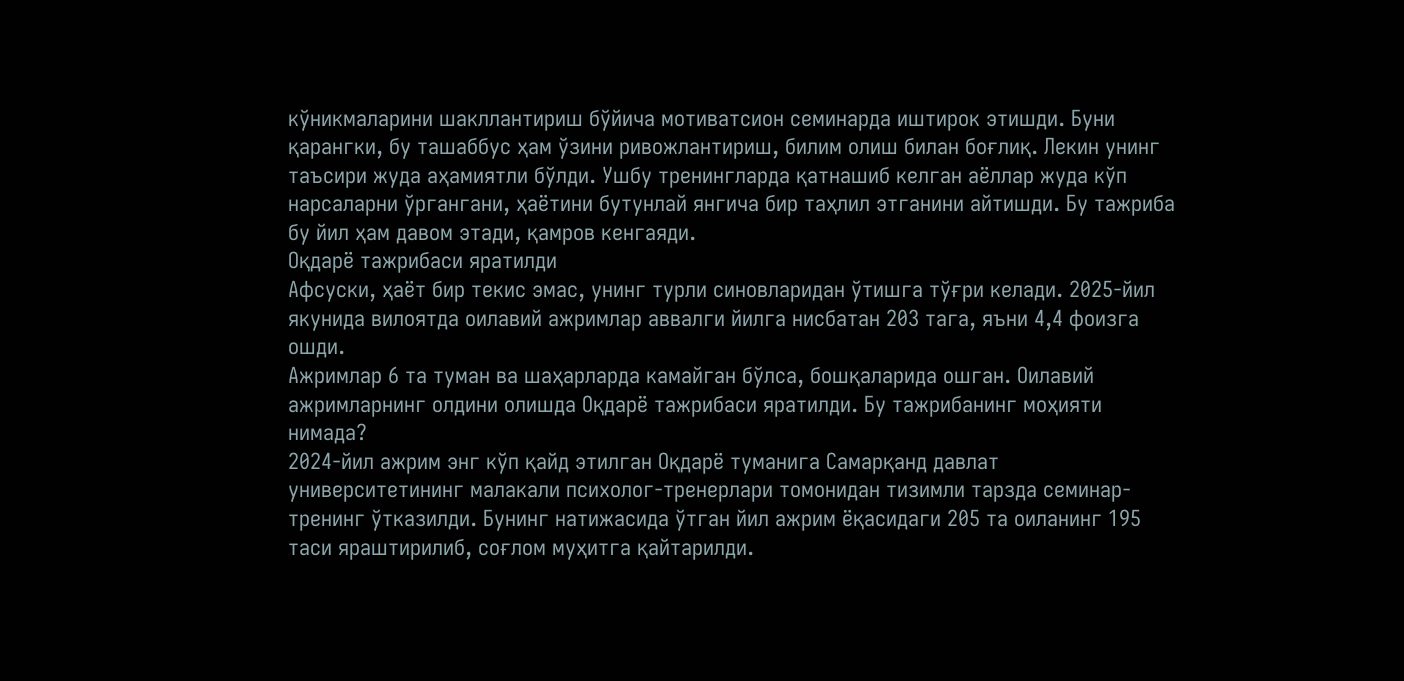кўникмаларини шакллантириш бўйича мотиватсион семинарда иштирок этишди. Буни қарангки, бу ташаббус ҳам ўзини ривожлантириш, билим олиш билан боғлиқ. Лекин унинг таъсири жуда аҳамиятли бўлди. Ушбу тренингларда қатнашиб келган аёллар жуда кўп нарсаларни ўргангани, ҳаётини бутунлай янгича бир таҳлил этганини айтишди. Бу тажриба бу йил ҳам давом этади, қамров кенгаяди.
Оқдарё тажрибаси яратилди
Афсуски, ҳаёт бир текис эмас, унинг турли синовларидан ўтишга тўғри келади. 2025-йил якунида вилоятда оилавий ажримлар аввалги йилга нисбатан 203 тага, яъни 4,4 фоизга ошди.
Ажримлар 6 та туман ва шаҳарларда камайган бўлса, бошқаларида ошган. Оилавий ажримларнинг олдини олишда Оқдарё тажрибаси яратилди. Бу тажрибанинг моҳияти нимада?
2024-йил ажрим энг кўп қайд этилган Оқдарё туманига Самарқанд давлат университетининг малакали психолог-тренерлари томонидан тизимли тарзда семинар-тренинг ўтказилди. Бунинг натижасида ўтган йил ажрим ёқасидаги 205 та оиланинг 195 таси яраштирилиб, соғлом муҳитга қайтарилди.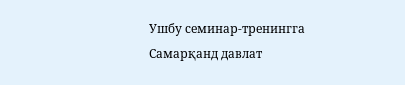Ушбу семинар-тренингга Самарқанд давлат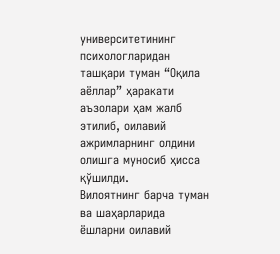университетининг психологларидан ташқари туман “Оқила аёллар” ҳаракати аъзолари ҳам жалб этилиб, оилавий ажримларнинг олдини олишга муносиб ҳисса қўшилди.
Вилоятнинг барча туман ва шаҳарларида ёшларни оилавий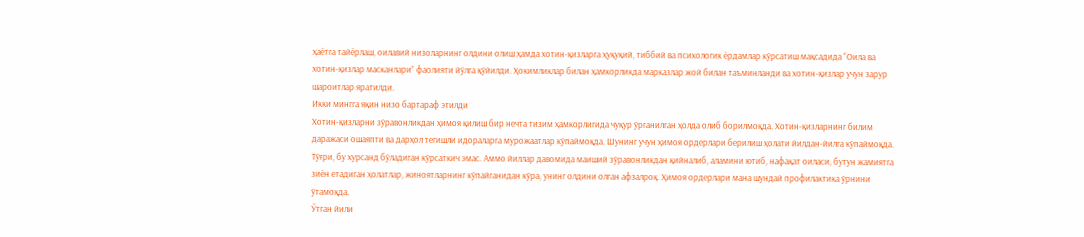ҳаётга тайёрлаш, оилавий низоларнинг олдини олиш ҳамда хотин-қизларга ҳуқуқий, тиббий ва психологик ёрдамлар кўрсатиш мақсадида “Оила ва хотин-қизлар масканлари” фаолияти йўлга қўйилди. Ҳокимликлар билан ҳамкорликда марказлар жой билан таъминланди ва хотин-қизлар учун зарур шароитлар яратилди.
Икки мингга яқин низо бартараф этилди
Хотин-қизларни зўравонликдан ҳимоя қилиш бир нечта тизим ҳамкорлигида чуқур ўрганилган ҳолда олиб борилмоқда. Хотин-қизларнинг билим даражаси ошаяпти ва дарҳол тегишли идораларга мурожаатлар кўпаймоқда. Шунинг учун ҳимоя ордерлари берилиш ҳолати йилдан-йилга кўпаймоқда. Тўғри, бу хурсанд бўладиган кўрсаткич эмас. Аммо йиллар давомида маиший зўравонликдан қийналиб, аламини ютиб, нафақат оиласи, бутун жамиятга зиён етадиган ҳолатлар, жиноятларнинг кўпайганидан кўра, унинг олдини олган афзалроқ. Ҳимоя ордерлари мана шундай профилактика ўрнини ўтамоқда.
Ўтган йили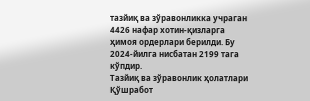тазйиқ ва зўравонликка учраган 4426 нафар хотин-қизларга ҳимоя ордерлари берилди. Бу 2024-йилга нисбатан 2199 тага кўпдир.
Тазйиқ ва зўравонлик ҳолатлари Қўшработ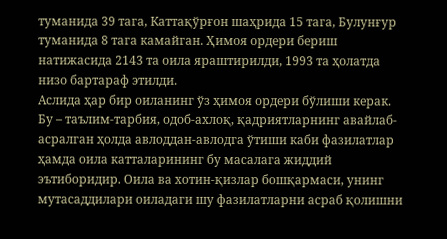туманида 39 тага, Каттақўрғон шаҳрида 15 тага, Булунғур туманида 8 тага камайган. Ҳимоя ордери бериш натижасида 2143 та оила яраштирилди, 1993 та ҳолатда низо бартараф этилди.
Аслида ҳар бир оиланинг ўз ҳимоя ордери бўлиши керак. Бу – таълим-тарбия, одоб-ахлоқ, қадриятларнинг авайлаб-асралган ҳолда авлоддан-авлодга ўтиши каби фазилатлар ҳамда оила катталарининг бу масалага жиддий эътиборидир. Оила ва хотин-қизлар бошқармаси, унинг мутасаддилари оиладаги шу фазилатларни асраб қолишни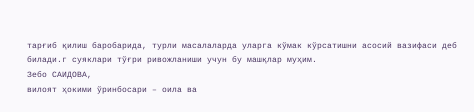тарғиб қилиш баробарида, турли масалаларда уларга кўмак кўрсатишни асосий вазифаси деб билади.г суяклари тўғри ривожланиши учун бу машқлар муҳим.
Зебо САИДОВА,
вилоят ҳокими ўринбосари – оила ва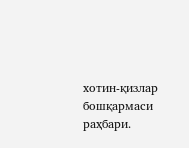хотин-қизлар бошқармаси раҳбари.